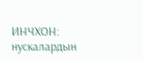ИНЧХОН: нускалардын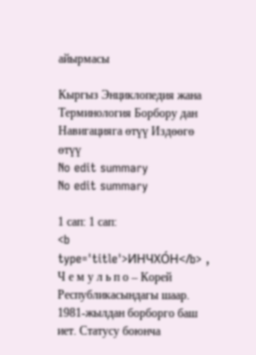айырмасы

Кыргыз Энциклопедия жана Терминология Борбору дан
Навигацияга өтүү Издөөгө өтүү
No edit summary
No edit summary

1 сап: 1 сап:
<b type='title'>ИНЧХО́Н</b> , Ч е м у л ь п о – Корей Республикасындагы шаар. 1981-жылдан борборго баш иет. Статусу боюнча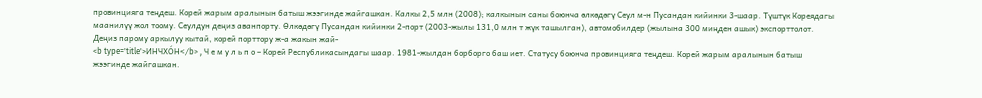провинцияга теңдеш. Корей жарым аралынын батыш жээгинде жайгашкан. Калкы 2,5 млн (2008); калкынын саны боюнча өлкөдөгү Сеул м-н Пусандан кийинки 3-шаар. Түштүк Кореядагы маанилүү жол тоому. Сеулдун деңиз аванпорту. Өлкөдөгү Пусандан кийинки 2-порт (2003-жылы 131,0 млн т жүк ташылган), автомобилдер (жылына 300 миңден ашык) экспорттолот. Деңиз парому аркылуу кытай, корей порттору ж-а жакын жай-
<b type='title'>ИНЧХО́Н</b> , Ч е м у л ь п о – Корей Республикасындагы шаар. 1981-жылдан борборго баш иет. Статусу боюнча провинцияга теңдеш. Корей жарым аралынын батыш жээгинде жайгашкан.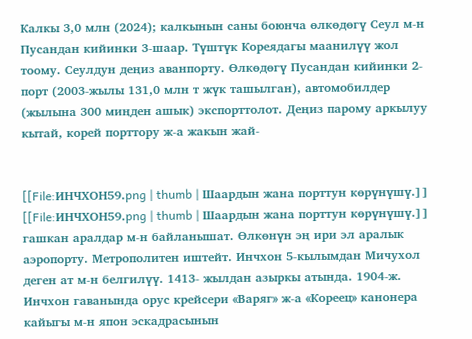Калкы 3,0 млн (2024); калкынын саны боюнча өлкөдөгү Сеул м-н Пусандан кийинки 3-шаар. Түштүк Кореядагы маанилүү жол тоому. Сеулдун деңиз аванпорту. Өлкөдөгү Пусандан кийинки 2-порт (2003-жылы 131,0 млн т жүк ташылган), автомобилдер (жылына 300 миңден ашык) экспорттолот. Деңиз парому аркылуу кытай, корей порттору ж-а жакын жай-


[[File:ИНЧХОН59.png | thumb | Шаардын жана порттун көрүнүшү.]]
[[File:ИНЧХОН59.png | thumb | Шаардын жана порттун көрүнүшү.]]
гашкан аралдар м-н байланышат. Өлкөнүн эң ири эл аралык аэропорту. Метрополитен иштейт. Инчхон 5-кылымдан Мичухол деген ат м-н белгилүү. 1413- жылдан азыркы атында. 1904-ж. Инчхон гаванында орус крейсери «Варяг» ж-а «Кореец» канонера кайыгы м-н япон эскадрасынын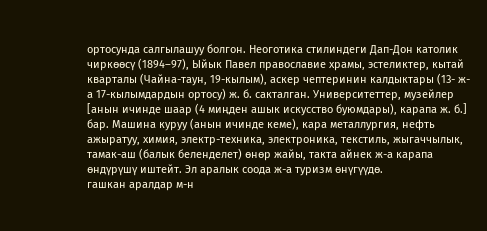ортосунда салгылашуу болгон. Неоготика стилиндеги Дап-Дон католик чиркөөсү (1894–97), Ыйык Павел православие храмы, эстеликтер, кытай кварталы (Чайна-таун, 19-кылым), аскер чептеринин калдыктары (13- ж-а 17-кылымдардын ортосу) ж. б. сакталган. Университеттер, музейлер [анын ичинде шаар (4 миңден ашык искусство буюмдары), карапа ж. б.] бар. Машина куруу (анын ичинде кеме), кара металлургия, нефть ажыратуу, химия, электр-техника, электроника, текстиль, жыгаччылык, тамак-аш (балык беленделет) өнөр жайы, такта айнек ж-а карапа өндүрүшү иштейт. Эл аралык соода ж-а туризм өнүгүүдө.
гашкан аралдар м-н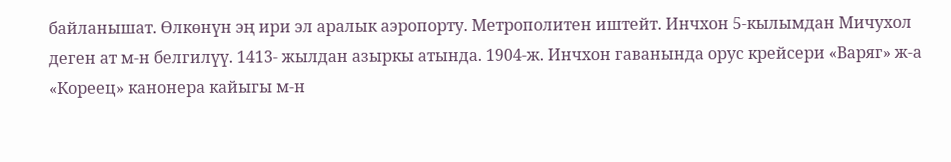байланышат. Өлкөнүн эң ири эл аралык аэропорту. Метрополитен иштейт. Инчхон 5-кылымдан Мичухол деген ат м-н белгилүү. 1413- жылдан азыркы атында. 1904-ж. Инчхон гаванында орус крейсери «Варяг» ж-а «Кореец» канонера кайыгы м-н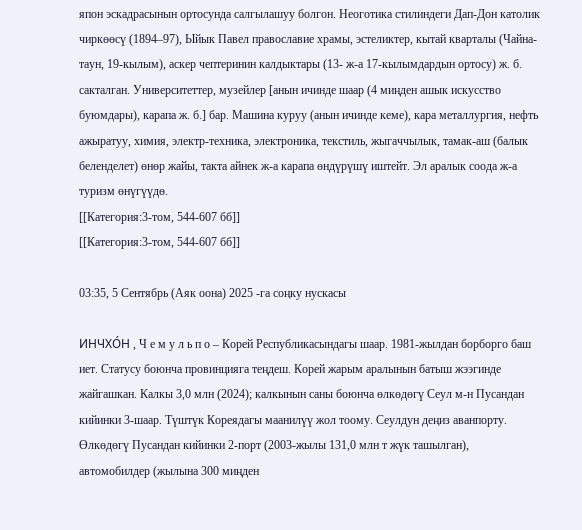япон эскадрасынын ортосунда салгылашуу болгон. Неоготика стилиндеги Дап-Дон католик чиркөөсү (1894–97), Ыйык Павел православие храмы, эстеликтер, кытай кварталы (Чайна-таун, 19-кылым), аскер чептеринин калдыктары (13- ж-а 17-кылымдардын ортосу) ж. б. сакталган. Университеттер, музейлер [анын ичинде шаар (4 миңден ашык искусство буюмдары), карапа ж. б.] бар. Машина куруу (анын ичинде кеме), кара металлургия, нефть ажыратуу, химия, электр-техника, электроника, текстиль, жыгаччылык, тамак-аш (балык беленделет) өнөр жайы, такта айнек ж-а карапа өндүрүшү иштейт. Эл аралык соода ж-а туризм өнүгүүдө.
[[Категория:3-том, 544-607 бб]]
[[Категория:3-том, 544-607 бб]]

03:35, 5 Сентябрь (Аяк оона) 2025 -га соңку нускасы

ИНЧХО́Н , Ч е м у л ь п о – Корей Республикасындагы шаар. 1981-жылдан борборго баш иет. Статусу боюнча провинцияга теңдеш. Корей жарым аралынын батыш жээгинде жайгашкан. Калкы 3,0 млн (2024); калкынын саны боюнча өлкөдөгү Сеул м-н Пусандан кийинки 3-шаар. Түштүк Кореядагы маанилүү жол тоому. Сеулдун деңиз аванпорту. Өлкөдөгү Пусандан кийинки 2-порт (2003-жылы 131,0 млн т жүк ташылган), автомобилдер (жылына 300 миңден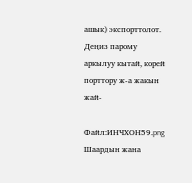ашык) экспорттолот. Деңиз парому аркылуу кытай, корей порттору ж-а жакын жай-

Файл:ИНЧХОН59.png
Шаардын жана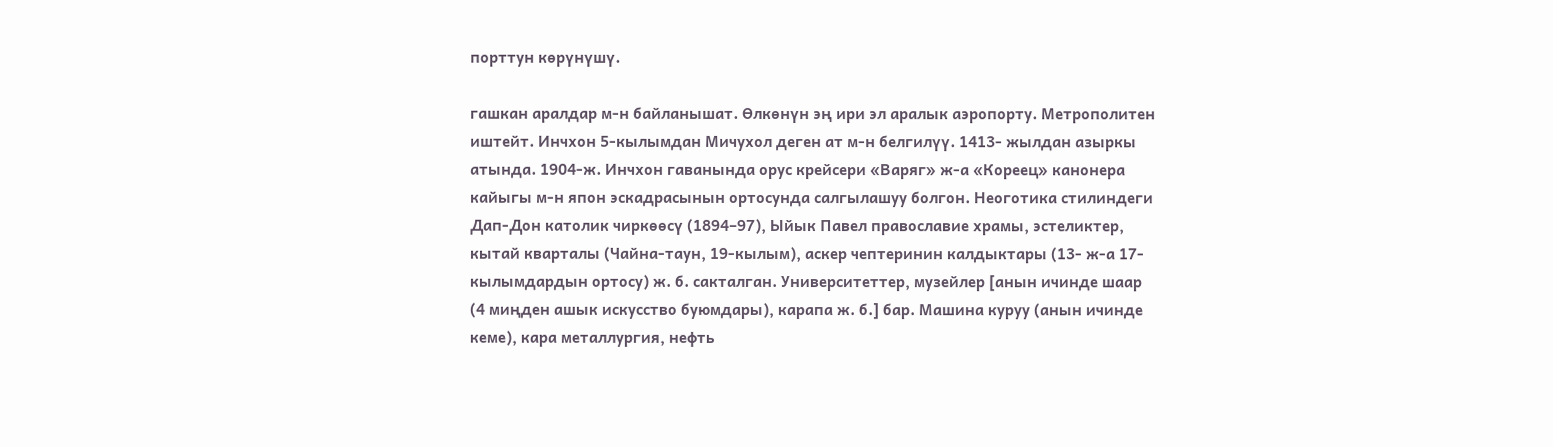порттун көрүнүшү.

гашкан аралдар м-н байланышат. Өлкөнүн эң ири эл аралык аэропорту. Метрополитен иштейт. Инчхон 5-кылымдан Мичухол деген ат м-н белгилүү. 1413- жылдан азыркы атында. 1904-ж. Инчхон гаванында орус крейсери «Варяг» ж-а «Кореец» канонера кайыгы м-н япон эскадрасынын ортосунда салгылашуу болгон. Неоготика стилиндеги Дап-Дон католик чиркөөсү (1894–97), Ыйык Павел православие храмы, эстеликтер, кытай кварталы (Чайна-таун, 19-кылым), аскер чептеринин калдыктары (13- ж-а 17-кылымдардын ортосу) ж. б. сакталган. Университеттер, музейлер [анын ичинде шаар (4 миңден ашык искусство буюмдары), карапа ж. б.] бар. Машина куруу (анын ичинде кеме), кара металлургия, нефть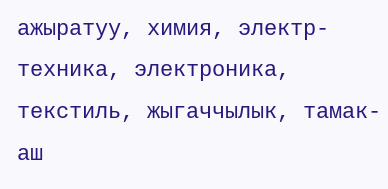ажыратуу, химия, электр-техника, электроника, текстиль, жыгаччылык, тамак-аш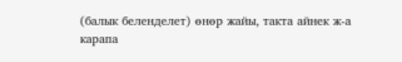(балык беленделет) өнөр жайы, такта айнек ж-а карапа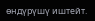өндүрүшү иштейт.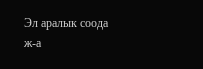Эл аралык соода ж-а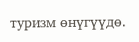туризм өнүгүүдө.